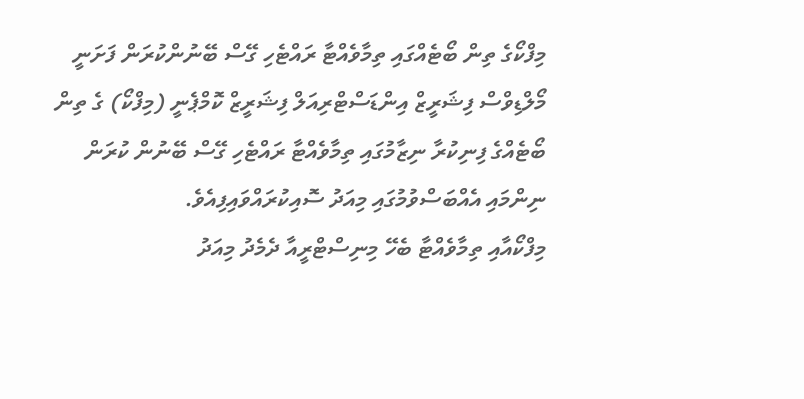މިފްކޯގެ ތިން ބޯޓެއްގައި ތިމާވެއްޓާ ރައްޓެހި ގޭސް ބޭނުންކުރަން ފަށަނީ
މޯލްޑިވްސް ފިޝަރީޒް އިންޑަސްޓްރިއަލް ފިޝަރީޒް ކޮމްޕެނީ (މިފްކޯ) ގެ ތިން ބޯޓެއްގެ ފިނިކުރާ ނިޒާމުގައި ތިމާވެއްޓާ ރައްޓެހި ގޭސް ބޭނުން ކުރަން ނިންމައި އެއްބަސްވުމުގައި މިއަދު ސޮއިކުރައްވައިފިއެވެ.
މިފްކޯއާއި ތިމާވެއްޓާ ބެހޭ މިނިސްޓްރީއާ ދެމެދު މިއަދު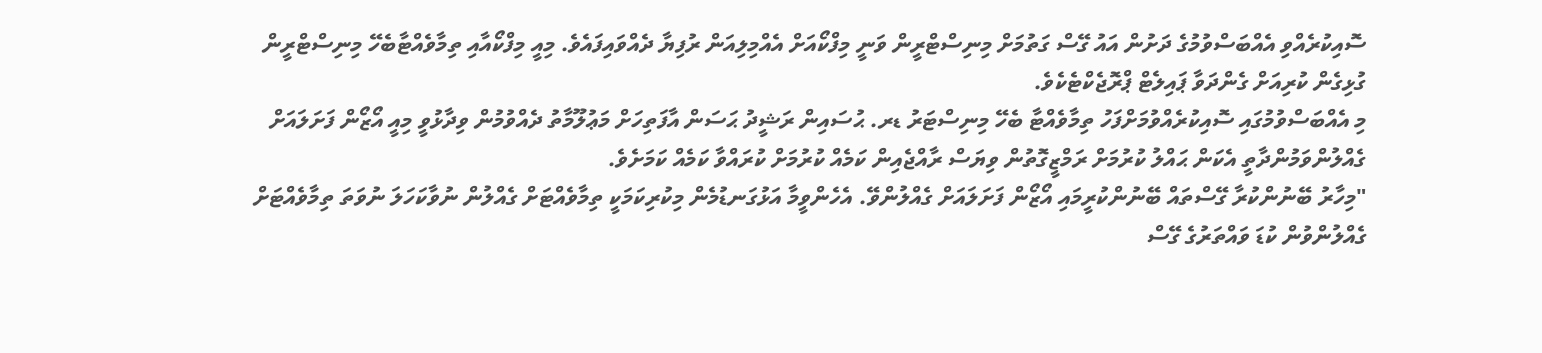ސޮއިކުރެއްވި އެއްބަސްވުމުގެ ދަށުން އައު ގޭސް ގަތުމަށް މިނިސްޓްރީން ވަނީ މިފްކޯއަށް އެއްމިލިއަން ރުފިޔާ ދެއްވައިފައެވެ. މިއީ މިފްކޯއާއި ތިމާވެއްޓާބެހޭ މިނިސްޓްރީން ގުޅިގެން ކުރިއަށް ގެންދަވާ ޕައިލެޓް ޕްރޮޖެކްޓެކެވެ.
މި އެއްބަސްވުމުގައި ސޮއިކުރެއްވުމަށްފަހު ތިމާވެއްޓާ ބެހޭ މިނިސްޓަރު ޑރ. ޙުސައިން ރަޝީދު ޙަސަން އާފަތިހަށް މަޢުލޫމާތު ދެއްވުމުން ވިދާޅުވީ މިއީ އޯޒޯން ފަށަލައަށް ގެއްލުންވަމުންދާތީ އެކަން ޙައްލު ކުރުމަށް ރަމްޒީގޮތުން ވިޔަސް ރާއްޖެއިން ކަމެއް ކުރުމަށް ކުރައްވާ ކަމެއް ކަމަށެވެ.
"މިހާރު ބޭނުންކުރާ ގޭސްތައް ބޭނުންކުރީމައި އޯޒޯން ފަށަލައަށް ގެއްލުންވޭ. އެހެންވީމާ އަޅުގަނޑުމެން މިކުރިކަމަކީ ތިމާވެއްޓަށް ގެއްލުން ނުވާކަހަލަ ނުވަތަ ތިމާވެއްޓަށް ގެއްލުންވުން ކުޑަ ވައްތަރުގެ ގޭސް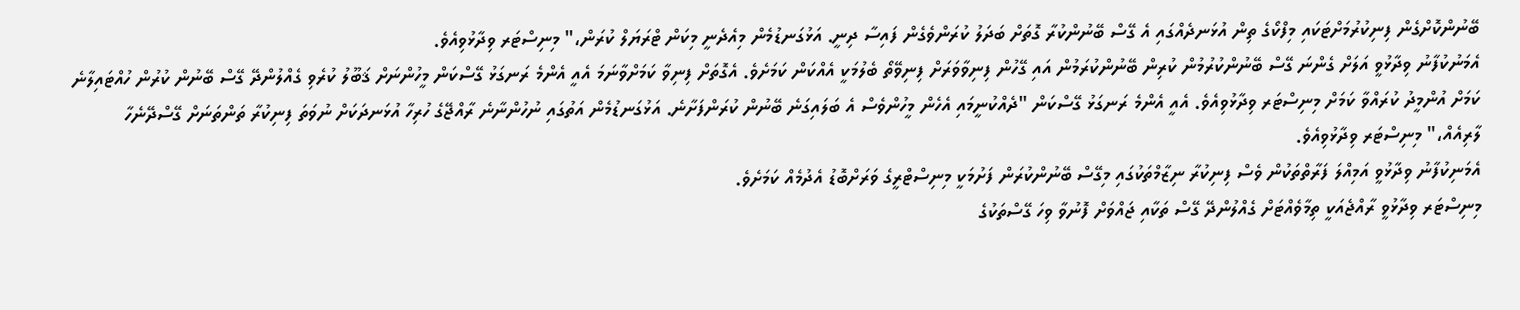ބޭނުންކޮށްގެން ފިނިކުރުމަށްޓަކައި މިފްކޯގެ ތިން އުޅަނދެއްގައި އެ ގޭސް ބޭނުންކުރާ ގޮތަށް ބަދަލު ކުރަންވެގެން ފައިސާ ދިނީ. އަޅުގަނޑުމެން މިއެދެނީ މިކަން ޓްރަޔަލް ކުރަން،" މިނިސްޓަރ ވިދާޅުވިއެވެ.
އެމަނުކުފާނު ވިދާޅުވީ އަލަށް ގެންނަ ގޭސް ބޭނުންކުރުމުން ކުރިން ބޭނުންކުރަމުން އައި ގޭހުން ފިނިވާވަރަށް ފިނިވޭތޯ ބެލުމަކީ އެއްކަން ކަމަށެވެ. އެގޮތަށް ފިނިވާ ކަމަށްވާނަމަ އެއީ އެންމެ ރަނގަޅު ގޭސްކަން މީހުންނަށް ޤަބޫލު ކުރެވި ގެއްލުންދޭ ގޭސް ބޭނުން ކުރުން ހުއްޓައިލާނެ ކަމަށް އުންމީދު ކުރައްވާ ކަމަށް މިނިސްޓަރ ވިދާޅުވިއެވެ. އެއީ އެންމެ ރަނގަޅު ގޭސްކަން "ދެއްކުނީމައި އެހެން މީހުންވެސް އެ ބަލައިގަނެ ބޭނުން ކުރަންފަށާނެ. އަޅުގަނޑުމެން އަތުގައި ނުހުންނާނެ ރާއްޖޭގެ ހުރިހާ އުޅަނދަކަށް ނުވަތަ ފިނިކުރާ ތަންތަނަށް ގޭސްދޭނެހާ ލާރިއެއް،" މިނިސްޓަރ ވިދާޅުވިއެވެ.
އެމަނިކުފާނު ވިދާޅުވީ އަމިއްލަ ފަރާތްތަކުން ވެސް ފިނިކުރާ ނިޒާމްތަކުގައި މިގޭސް ބޭނުންކުރަން ފަށުމަކީ މިނިސްޓްރީގެ ވަރަށްބޮޑު އެދުމެއް ކަމަށެވެ.
މިނިސްޓަރ ވިދާޅުވީ ރާއްޖެއަކީ ތިމާވެއްޓަށް ގެއްލުންދޭ ގޭސް ތަކާއި ޖައްވަށް ފޮނުވާ ވިހަ ގޭސްތަކުގެ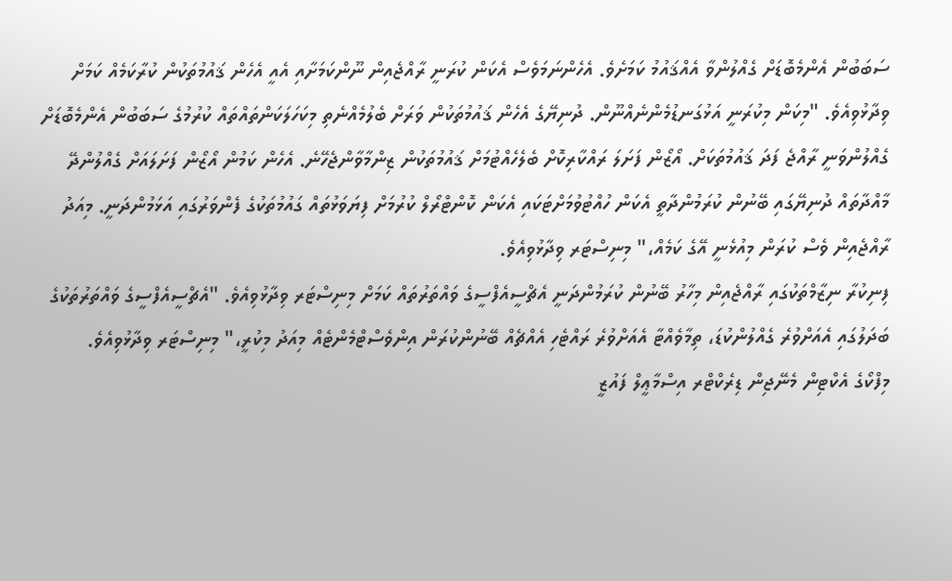ސަބަބުން އެންމެބޮޑަށް ގެއްލުންވާ އެއްޤައުމު ކަމަށެވެ. އެހެންނަމަވެސް އެކަން ކުރަނީ ރާއްޖެއިން ނޫންކަމަށާއި އެއީ އެހެން ޤައުމުތަކުން ކުރާކަމެއް ކަމަށް ވިދާޅުވިއެވެ. "މިކަން މިކުރަނީ އަޅުގަނޑުމެންނެއްނޫން. ދުނިޔޭގެ އެހެން ޤައުމުތަކުން ވަރަށް ބެލުމެއްނެތި މިކަހަލަކަންތައްތައް ކުރުމުގެ ސަބަބުން އެންމެބޮޑަށް ގެއްލުންވަނީ ރާއްޖެ ފަދަ ޤައުމުތަކަށް. އޯޒޯން ފަށަލަ ރައްކާރިކޮށް ބެލެހެއްޓުމަށް ޤައުމުތަކުން ޒިންމާވާންޖެހޭނެ. އެހެން ކަމުން އޯޒޯން ފަށަލައަށް ގެއްލުންދޭ މާއްދާތައް ދުނިޔޭގައި ބޭނުން ކުރަމުންދާތީ އެކަން ހުއްޓުވުމަށްޓަކައި އެކަން ކޮންޓްރޯލް ކުރުމަށް ފިޔަވަޅުތައް ގައުމުތަކުގެ ފެންވަރުގައި އަޅަމުންދަނީ. މިއަދު ރާއްޖެއިން ވެސް ކުރަން މިއުޅެނީ އޭގެ ކަމެއް،" މިނިސްޓަރ ވިދާޅުވިއެވެ.
ފިނިކުރާ ނިޒާމްތަކުގައި ރާއްޖެއިން މިހާރު ބޭނުން ކުރަމުންދަނީ އެޗްސީއެފްސީގެ ވައްތަރުތައް ކަމަށް މިނިސްޓަރ ވިދާޅުވިއެވެ. "އެޗްސީއެފްސީގެ ވައްތަރުތަކުގެ  ބަދަލުގައި އެއަށްވުރެ ގެއްލުންކުޑަ، ތިމާވެއްޓާ އެއަށްވުރެ ރައްޓެހި އެއްޗެއް ބޭނުންކުރަން އިންވެސްޓްމެންޓެއް މިއަދު މިކުރީ،" މިނިސްޓަރ ވިދާޅުވިއެވެ.
މިފްކޯގެ އެކްޓިން މެނޭޖިން ޑިރެކްޓްރ އިސްމާޢީލް ފައުޒީ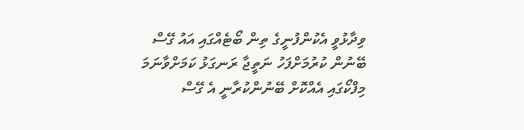ވިދާޅުވީ އެކުންފުނީގެ ތިން ބޯޓެއްގައި އައު ގޭސް ބޭނުން ކުރުމަށްފަހު ނަތީޖާ ރަނގަޅު ކަމަށްވާނަމަ މިފްކޯގައި އެއްކޮށް ބޭނުންކުރާނީ އެ ގޭސް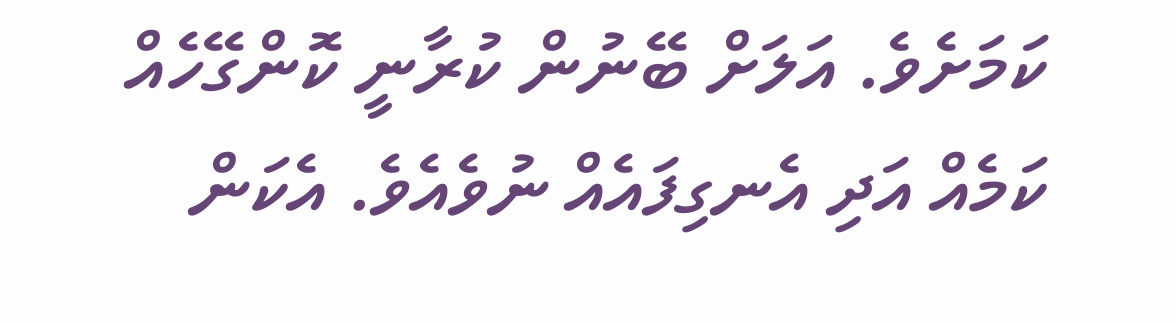ކަމަށެވެ. އަލަށް ބޭނުން ކުރާނީ ކޮންގޭހެއް ކަމެއް އަދި އެނގިފައެއް ނުވެއެވެ. އެކަން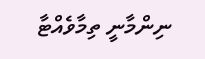ނިންމާނީ ތިމާވެއްޓާ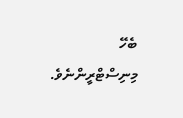ބެހޭ މިނިސްޓްރީންނެވެ.